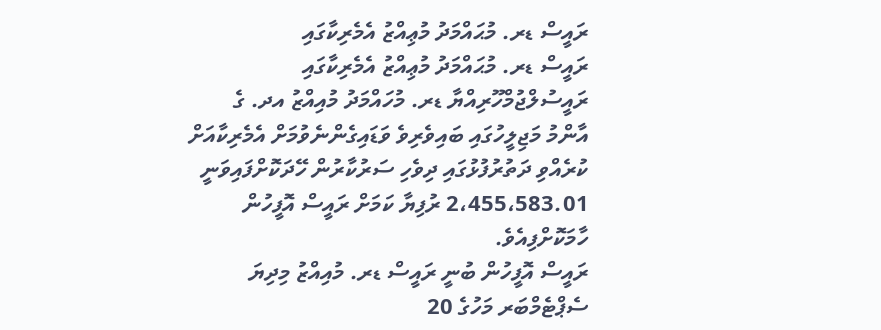ރައީސް ޑރ. މުޙައްމަދު މުޢިއްޒު އެމެރިކާގައި
ރައީސް ޑރ. މުޙައްމަދު މުޢިއްޒު އެމެރިކާގައި
ރައީސުލްޖުމްހޫރިއްޔާ ޑރ. މުހައްމަދު މުއިއްޒު އދ. ގެ އާންމު މަޖިލީހުގައި ބައިވެރިވެ ވަޑައިގެންނެވުމަށް އެމެރިކާއަށް ކުރެއްވި ދަތުރުފުޅުގައި ދިވެހި ސަރުކާރުން ހޭދަކޮށްފައިވަނީ 2،455،583.01 ރުފިޔާ ކަމަށް ރައީސް އޮފީހުން ހާމަކޮށްފިއެވެ.
ރައީސް އޮފީހުން ބުނީ ރައީސް ޑރ. މުއިއްޒު މިދިޔަ ސެޕްޓެމްބަރ މަހުގެ 20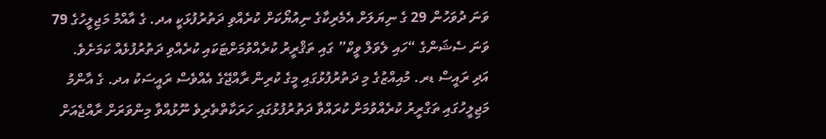ވަނަ ދުވަހުން 29 ގެ ނިޔަލަށް އެމެރިކާގެ ނިއުޔޯކަށް ކުރެއްވި ދަތުރުފުޅަކީ އދ. ގެ އާއްމު މަޖިލީހުގެ 79 ވަނަ ސެޝަންގެ “ހައި ލެވަލް ވީކް” ގައި ތަޤްރީރު ކުރެއްވުމަށްޓަކައި ކުރެއްވި ދަތުރުފުޅެއް ކަމަށެވެ.
އަދި ރައީސް ޑރ. މުއިއްޒުގެ މި ދަތުރުފުޅުގައި މީގެ ކުރިން ރާއްޖޭގެ އެއްވެސް ރައީސަކު އދ. ގެ އާންމު މަޖިލީހުގައި ތަގްރީރު ކުރެއްވުމަށް ކުރައްވާ ދަތުރުފުޅުގައި ހަރަކާތްތެރިވެ ނޫޅުއްވާ މިންވަރަށް ރާއްޖެއަށް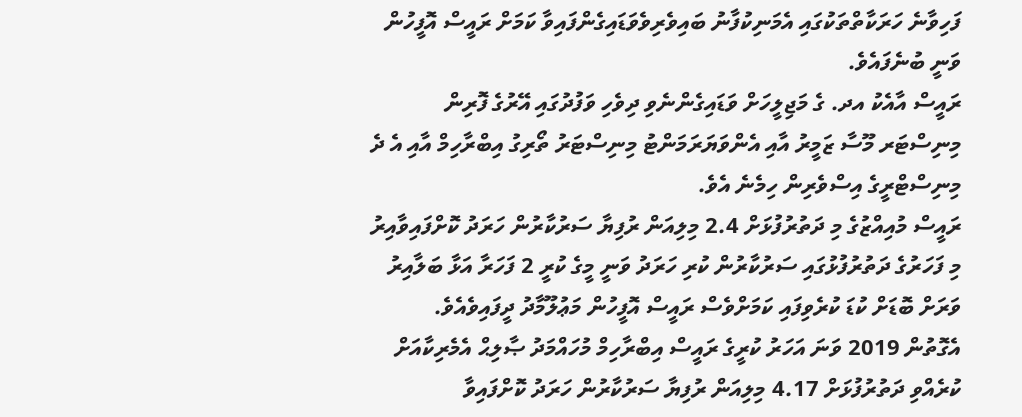ފަހިވާނެ ހަރަކާތްތަކުގައި އެމަނިކުފާނު ބައިވެރިވެވަޑައިގެންފައިވާ ކަމަށް ރައީސް އޮފީހުން ވަނީ ބުނެފައެވެ.
ރައީސް އާއެކު އދ. ގެ މަޖިލީހަށް ވަޑައިގެންނެވި ދިވެހި ވަފުދުގައި އޭރުގެ ފޮރިން މިނިސްޓަރ މޫސާ ޒަމީރު އާއި އެންވަޔަރަމަންޓު މިނިސްޓަރު ތޯރިގު އިބްރާހިމް އާއި އެ ދެ މިނިސްޓްރީގެ އިސްވެރިން ހިމެނެ އެވެ.
ރައީސް މުއިއްޒުގެ މި ދަތުރުފުޅަށް 2.4 މިލިއަން ރުފިޔާ ސަރުކާރުން ހަރަދު ކޮށްފައިވާއިރު މި ފަހަރުގެ ދަތުރުފުޅުގައި ސަރުކާރުން ކުރި ހަރަދު ވަނީ މީގެ ކުރީ 2 ފަހަރާ އަޅާ ބަލާއިރު ވަރަށް ބޮޑަށް ކުޑަ ކުރެވިފައި ކަމަށްވެސް ރައީސް އޮފީހުން މަޢުލޫމާދު ދީފައިވެއެވެ.
އެގޮތުން 2019 ވަނަ އަހަރު ކުރީގެ ރައީސް އިބްރާހިމް މުހައްމަދު ޞާލިޙް އެމެރިކާއަށް ކުރެއްވި ދަތުރުފުޅަށް 4.17 މިލިއަން ރުފިޔާ ސަރުކާރުން ހަރަދު ކޮށްފައިވާ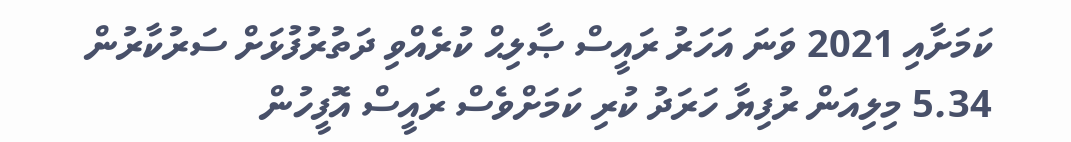ކަމަށާއި 2021 ވަނަ އަހަރު ރައީސް ޞާލިޙް ކުރެއްވި ދަތުރުފުޅަށް ސަރުކާރުން 5.34 މިލިއަން ރުފިޔާ ހަރަދު ކުރި ކަމަށްވެސް ރައީސް އޮފީހުން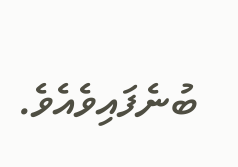ބުނެފައިވެއެވެ.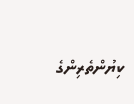ކިޔުންތެރިންގެ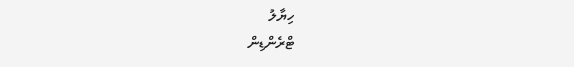ހިޔާލު
ޓްރެންޑިން